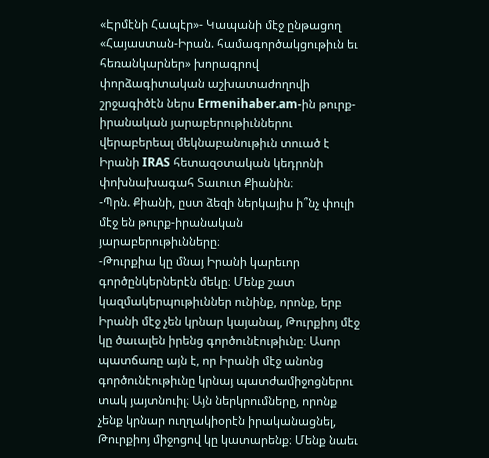«Էրմէնի Հապէր»- Կապանի մէջ ընթացող «Հայաստան-Իրան. համագործակցութիւն եւ հեռանկարներ» խորագրով փորձագիտական աշխատաժողովի շրջագիծէն ներս Ermenihaber.am-ին թուրք-իրանական յարաբերութիւններու վերաբերեալ մեկնաբանութիւն տուած է Իրանի IRAS հետազօտական կեդրոնի փոխնախագահ Տաւուտ Քիանին։
-Պրն. Քիանի, ըստ ձեզի ներկայիս ի՞նչ փուլի մէջ են թուրք-իրանական յարաբերութիւնները։
-Թուրքիա կը մնայ Իրանի կարեւոր գործընկերներէն մեկը։ Մենք շատ կազմակերպութիւններ ունինք, որոնք, երբ Իրանի մէջ չեն կրնար կայանալ, Թուրքիոյ մէջ կը ծաւալեն իրենց գործունէութիւնը։ Ասոր պատճառը այն է, որ Իրանի մէջ անոնց գործունէութիւնը կրնայ պատժամիջոցներու տակ յայտնուիլ։ Այն ներկրումները, որոնք չենք կրնար ուղղակիօրէն իրականացնել, Թուրքիոյ միջոցով կը կատարենք։ Մենք նաեւ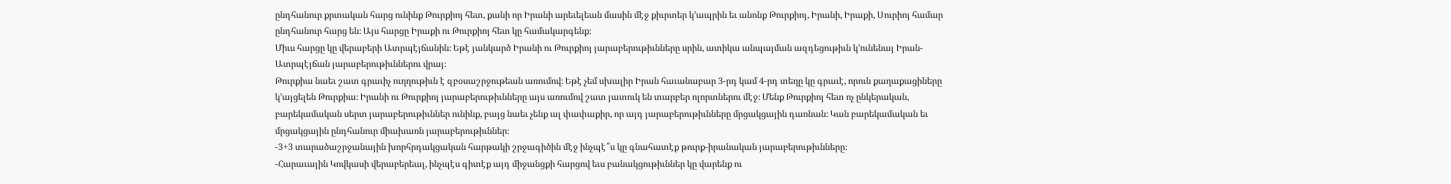ընդհանուր քրտական հարց ունինք Թուրքիոյ հետ, քանի որ Իրանի արեւելեան մասին մէջ քիւրտեր կ’ապրին եւ անոնք Թուրքիոյ, Իրանի, Իրաքի, Սուրիոյ համար ընդհանուր հարց են։ Այս հարցը Իրաքի ու Թուրքիոյ հետ կը համակարգենք։
Միւս հարցը կը վերաբերի Ատրպէյճանին։ Եթէ յանկարծ Իրանի ու Թուրքիոյ յարաբերութիւնները սրին, ատիկա անպայման ազդեցութիւն կ’ունենայ Իրան-Ատրպէյճան յարաբերութիւններու վրայ։
Թուրքիա նաեւ շատ գրաւիչ ուղղութիւն է զբօսաշրջութեան առումով։ Եթէ չեմ սխալիր Իրան հաւանաբար 3-րդ կամ 4-րդ տեղը կը գրաւէ, որուն քաղաքացիները կ’այցելեն Թուրքիա։ Իրանի ու Թուրքիոյ յարաբերութիւնները այս առումով շատ յատուկ են տարբեր ոլորտներու մէջ։ Մենք Թուրքիոյ հետ ոչ ընկերական, բարեկամական սերտ յարաբերութիւններ ունինք, բայց նաեւ չենք ալ փափաքիր, որ այդ յարաբերութիւնները մրցակցային դառնան։ Կան բարեկամական եւ մրցակցային ընդհանուր միախառն յարաբերութիւններ։
-3+3 տարածաշրջանային խորհրդակցական հարթակի շրջագիծին մէջ ինչպէ՞ս կը գնահատէք թուրք-իրանական յարաբերութիւնները։
-Հարաւային Կովկասի վերաբերեալ, ինչպէս գիտէք այդ միջանցքի հարցով եւս բանակցութիւններ կը վարենք ու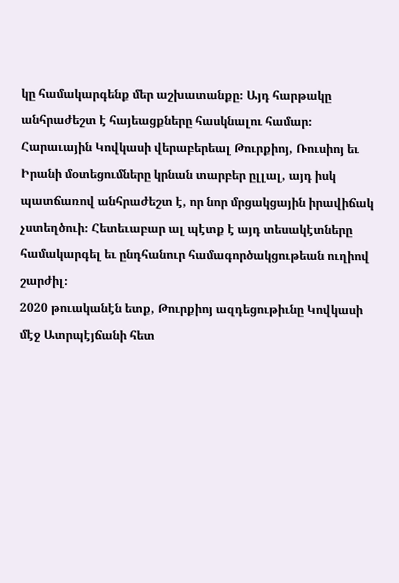կը համակարգենք մեր աշխատանքը։ Այդ հարթակը անհրաժեշտ է հայեացքները հասկնալու համար։ Հարաւային Կովկասի վերաբերեալ Թուրքիոյ, Ռուսիոյ եւ Իրանի մօտեցումները կրնան տարբեր ըլլալ, այդ իսկ պատճառով անհրաժեշտ է, որ նոր մրցակցային իրավիճակ չստեղծուի։ Հետեւաբար ալ պէտք է այդ տեսակէտները համակարգել եւ ընդհանուր համագործակցութեան ուղիով շարժիլ։
2020 թուականէն ետք, Թուրքիոյ ազդեցութիւնը Կովկասի մէջ Ատրպէյճանի հետ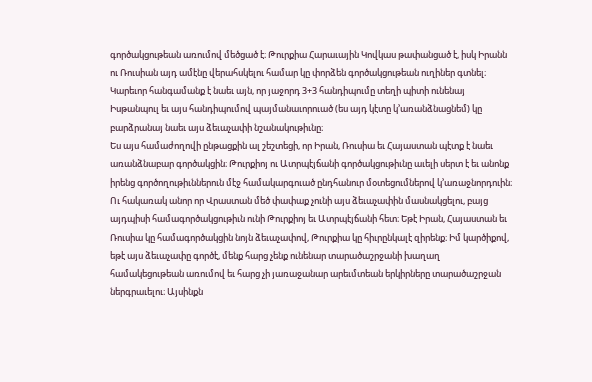գործակցութեան առումով մեծցած է։ Թուրքիա Հարաւային Կովկաս թափանցած է, իսկ Իրանն ու Ռուսիան այդ ամէնը վերահսկելու համար կը փորձեն գործակցութեան ուղիներ գտնել։ Կարեւոր հանգամանք է նաեւ այն, որ յաջորդ 3+3 հանդիպումը տեղի պիտի ունենայ Իսթանպուլ եւ այս հանդիպումով պայմանաւորուած (ես այդ կէտը կ’առանձնացնեմ) կը բարձրանայ նաեւ այս ձեւաչափի նշանակութիւնը։
Ես այս համաժողովի ընթացքին ալ շեշտեցի, որ Իրան, Ռուսիա եւ Հայաստան պէտք է նաեւ առանձնաբար գործակցին։ Թուրքիոյ ու Ատրպէյճանի գործակցութիւնը աւելի սերտ է եւ անոնք իրենց գործողութիւններուն մէջ համակարգուած ընդհանուր մօտեցումներով կ’առաջնորդուին։ Ու հակառակ անոր որ Վրաստան մեծ փափաք չունի այս ձեւաչափին մասնակցելու, բայց այդպիսի համագործակցութիւն ունի Թուրքիոյ եւ Ատրպէյճանի հետ։ Եթէ Իրան, Հայաստան եւ Ռուսիա կը համագործակցին նոյն ձեւաչափով, Թուրքիա կը հիւրընկալէ զիրենք։ Իմ կարծիքով, եթէ այս ձեւաչափը գործէ, մենք հարց չենք ունենար տարածաշրջանի խաղաղ համակեցութեան առումով եւ հարց չի յառաջանար արեւմտեան երկիրները տարածաշրջան ներգրաւելու։ Այսինքն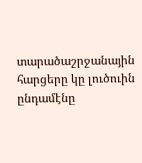տարածաշրջանային հարցերը կը լուծուին ընդամէնը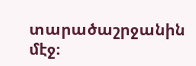տարածաշրջանին մէջ։